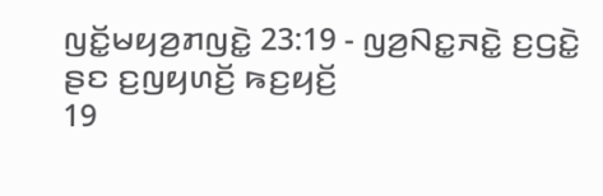ꤜꤢꤩ꤭ꤗꤟꤤ꤬ꤊꤜꤢꤧ꤭ 23:19 - ꤜꤤ꤬ꤡꤢ꤭ꤏꤢꤧ꤭ ꤢ꤬ꤞꤢꤧ꤭ ꤔꤢ ꤢ꤬ꤜꤟꤛꤢꤩ꤬ ꤒꤢ꤬ꤟꤢꤩ꤬
19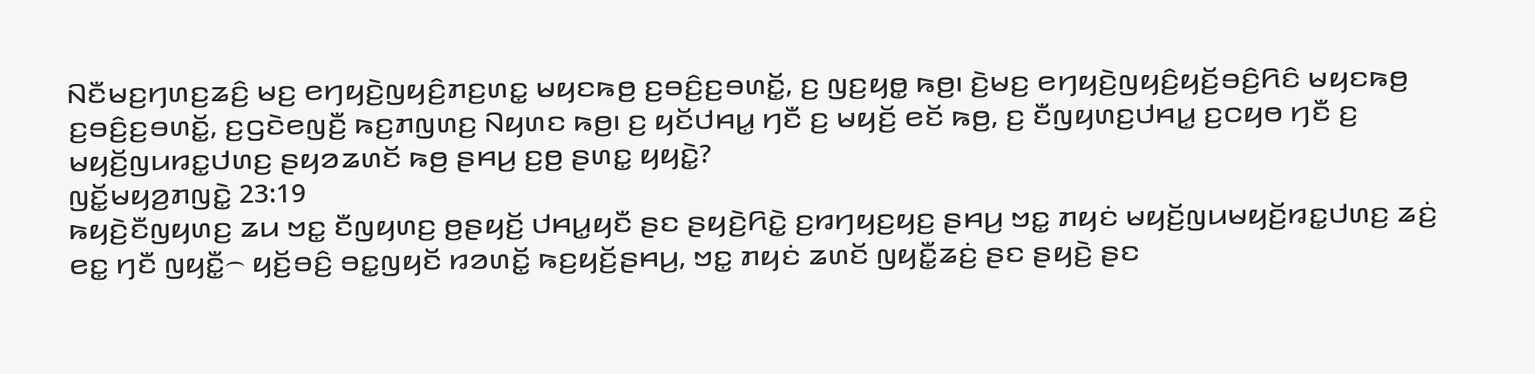ꤡꤢꤪꤗꤢ꤬ꤚꤛꤢ꤬ꤘꤢꤨ꤬ ꤗꤢ꤬ ꤕꤚꤟꤢꤧ꤬ꤜꤟꤢꤨ꤬ꤊꤢ꤬ꤛꤢ꤭ ꤗꤟꤢꤒꤥ꤬ ꤢ꤬ꤋꤢꤨ꤬ꤢ꤬ꤋꤛꤢꤩ꤭, ꤢ꤬ ꤜꤢ꤬ꤟꤥ꤭ ꤒꤥ꤬꤯ ꤢꤧ꤬ꤗꤢ꤬ ꤕꤚꤟꤢꤧ꤬ꤜꤟꤢꤨ꤬ꤟꤢꤩ꤬ꤋꤢꤨ꤬ꤖꤢꤨ ꤗꤟꤢꤒꤥ꤬ ꤢ꤬ꤋꤢꤨ꤬ꤢ꤬ꤋꤛꤢꤩ꤭, ꤢ꤬ꤞꤢꤧꤕꤜꤢꤪ꤬ ꤒꤢ꤬ꤊꤜꤛꤢ꤬ ꤡꤟꤛꤢ ꤒꤥ꤬꤯ ꤢ꤬ ꤟꤢꤩꤓꤌꤣ꤭ ꤚꤢꤪ ꤢ꤬ ꤗꤟꤢꤩ꤬ ꤕꤢꤩ ꤒꤥ꤬, ꤢ꤬ ꤢꤪꤜꤟꤛꤢ꤬ꤓꤌꤣ꤭ ꤢ꤬ꤍꤟꤥ ꤚꤢꤪ ꤢ꤬ ꤗꤟꤢꤩ꤬ꤜꤣꤙꤢ꤭ꤓꤛꤢ꤬ ꤔꤟꤤꤘꤛꤢꤩ ꤒꤥ꤬ ꤔꤌꤣ꤬ ꤢ꤬ꤥ꤬ ꤔꤛꤢ꤭ ꤟꤟꤢꤧ꤭?
ꤜꤢꤩ꤭ꤗꤟꤤ꤬ꤊꤜꤢꤧ꤭ 23:19
ꤒꤟꤢꤧ꤬ꤢꤪꤜꤟꤛꤢ꤬ ꤘꤣ ꤠꤢ꤭ ꤢꤪꤜꤟꤛꤢ꤬ ꤥ꤬ꤔꤟꤢꤩ꤬ ꤓꤌꤣ꤭ꤟꤢꤪ ꤔꤢ ꤔꤟꤢꤧ꤬ꤖꤢꤧ꤭ ꤢ꤬ꤙꤚꤟꤢ꤬ꤟꤢ꤬ ꤔꤌꤣ꤬ ꤠꤢ꤭ ꤊꤟꤢꤦ ꤗꤟꤢꤩ꤬ꤜꤣꤗꤟꤢꤩ꤬ꤙꤢ꤭ꤓꤛꤢ꤬ ꤘꤢꤦ꤬ ꤕꤢ꤭ ꤚꤢꤪ ꤜꤟꤢꤪ꤭꤮ ꤟꤢꤩ꤬ꤋꤢꤨ꤬ ꤋꤢ꤭ꤜꤟꤢꤩ ꤙꤤꤛꤢꤩ꤭ ꤒꤢ꤬ꤟꤢꤩ꤬ꤔꤌꤣ꤬, ꤠꤢ꤭ ꤊꤟꤢꤦ ꤘꤛꤢꤩ ꤜꤟꤢꤪ꤭ꤘꤢꤦ꤬ ꤔꤢ ꤔꤟꤢꤧ꤬ ꤔꤢ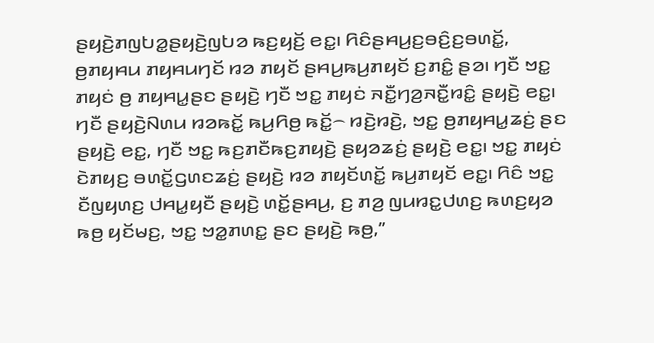ꤔꤟꤢꤧ꤬ꤊꤜꤝꤤ꤭ꤔꤟꤢꤧ꤬ꤜꤝꤤ ꤒꤢ꤬ꤟꤢꤩ꤬ ꤕꤢ꤭꤯ ꤖꤢꤨꤔꤌꤣ꤬ꤢ꤬ꤋꤢꤨ꤬ꤢ꤬ꤋꤛꤢꤩ꤭, ꤥ꤬ꤊꤟꤌꤣ ꤊꤟꤌꤣꤚꤢꤩ ꤙꤤ ꤊꤟꤢꤩ ꤔꤌꤣ꤬ꤒꤣ꤬ꤊꤟꤢꤩ ꤢ꤬ꤊꤢꤨ꤭ ꤔꤤ꤯ ꤚꤢꤪ ꤠꤢ꤭ ꤊꤟꤢꤦ ꤥ꤬ ꤊꤟꤌꤣ꤭ꤔꤢ ꤔꤟꤢꤧ꤬ ꤚꤢꤪ ꤠꤢ꤭ ꤊꤟꤢꤦ ꤏꤢꤪ꤭ꤚꤤ꤬ꤏꤢꤪ꤭ꤙꤢꤨ꤭ ꤔꤟꤢꤧ꤬ ꤕꤢ꤭꤯
ꤚꤢꤪ ꤔꤟꤢꤧ꤬ꤡꤛꤣ ꤙꤤꤒꤢꤩ꤭ ꤒꤣ꤬ꤖꤥ꤬ ꤒꤢꤩ꤭꤮ ꤙꤢꤧ꤬ꤙꤢꤧ꤬, ꤠꤢ꤭ ꤥ꤬ꤊꤟꤌꤣ꤭ꤘꤢꤦ꤬ ꤔꤢ ꤔꤟꤢꤧ꤬ ꤕꤢ꤭, ꤚꤢꤪ ꤠꤢ꤭ ꤒꤢ꤬ꤊꤢꤪꤒꤢ꤬ꤊꤟꤢꤧ꤬ ꤔꤟꤤꤘꤢꤦ꤬ ꤔꤟꤢꤧ꤬ ꤕꤢ꤭꤯ ꤠꤢ꤭ ꤊꤟꤢꤦ ꤢꤧꤊꤟꤢ꤬ ꤋꤛꤢꤩ꤭ꤞꤛꤢꤘꤢꤦ꤬ ꤔꤟꤢꤧ꤬ ꤙꤤ ꤊꤟꤢꤩꤛꤢꤩ꤭ ꤒꤣ꤬ꤊꤟꤢꤩ ꤕꤢ꤭꤯ ꤖꤢꤨ ꤠꤢ꤭ ꤢꤪꤜꤟꤛꤢ꤬ ꤓꤌꤣ꤭ꤟꤢꤪ ꤔꤟꤢꤧ꤬ ꤛꤢꤩ꤭ꤔꤌꤣ꤬, ꤢ꤬ ꤊꤤ꤬ ꤜꤣꤙꤢ꤭ꤓꤛꤢ꤬ ꤒꤛꤢ꤬ꤟꤤ ꤒꤥ꤬ ꤟꤢꤩꤗꤢ꤬, ꤠꤢ꤭ ꤠꤤ꤭ꤊꤛꤢ꤭ ꤔꤢ ꤔꤟꤢꤧ꤬ ꤒꤥ꤬,”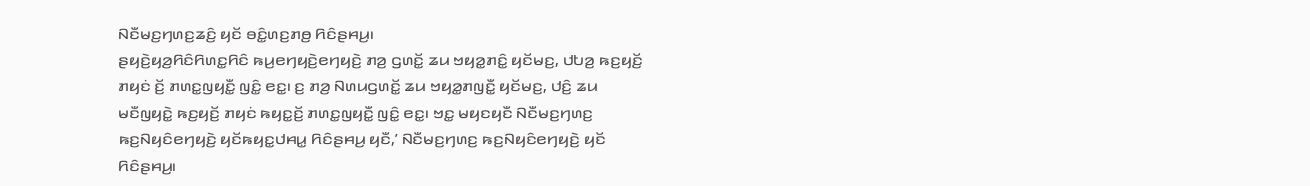ꤡꤢꤪꤗꤢ꤬ꤚꤛꤢ꤬ꤘꤢꤨ꤬ ꤟꤢꤩ ꤋꤢꤨ꤭ꤛꤢ꤬ꤊꤥ꤬ ꤖꤢꤨꤔꤌꤣ꤬꤯
ꤔꤟꤢꤧ꤬ꤟꤤ꤬ꤖꤢꤨꤖꤛꤢ꤭ꤖꤢꤨ ꤒꤣ꤬ꤕꤚꤟꤢꤧ꤬ꤕꤚꤟꤢꤧ꤬ ꤊꤤ꤬ ꤞꤛꤢꤩ꤭ ꤘꤣ ꤠꤟꤤ꤭ꤊꤢꤨ꤭ ꤟꤢꤩꤗꤢ꤬, ꤓꤝꤤ꤬ ꤒꤢ꤬ꤟꤢꤩ꤬ ꤊꤟꤢꤦ ꤢꤩ꤬ ꤊꤛꤢ꤭ꤜꤟꤢꤪ꤭ ꤜꤢꤨ꤭ ꤕꤢ꤭꤯ ꤢ꤬ ꤊꤤ꤬ ꤡꤛꤣꤞꤛꤢꤩ꤭ ꤘꤣ ꤠꤟꤤ꤭ꤊꤜꤢꤪ꤭ ꤟꤢꤩꤗꤢ꤬, ꤓꤢꤨ꤬ ꤘꤣ ꤗꤢꤪꤜꤟꤢꤧ꤭ ꤒꤢ꤬ꤟꤢꤩ꤬ ꤊꤟꤢꤦ ꤒꤟꤢ꤭ꤢꤩ꤬ ꤊꤛꤢ꤭ꤜꤟꤢꤪ꤭ ꤜꤢꤨ꤭ ꤕꤢ꤭꤯ ꤠꤢ꤭ ꤗꤟꤢꤟꤢꤪ ꤡꤢꤪꤗꤢ꤬ꤚꤛꤢ꤬ ꤒꤢ꤬ꤡꤟꤢꤨꤕꤚꤟꤢꤧ꤬ ꤟꤢꤩꤒꤟꤢ꤭ꤓꤌꤣ꤭ ꤖꤢꤨꤔꤌꤣ꤬ ꤟꤢꤪ,’ ꤡꤢꤪꤗꤢ꤬ꤚꤛꤢ꤬ ꤒꤢ꤬ꤡꤟꤢꤨꤕꤚꤟꤢꤧ꤬ ꤟꤢꤩ ꤖꤢꤨꤔꤌꤣ꤬꤯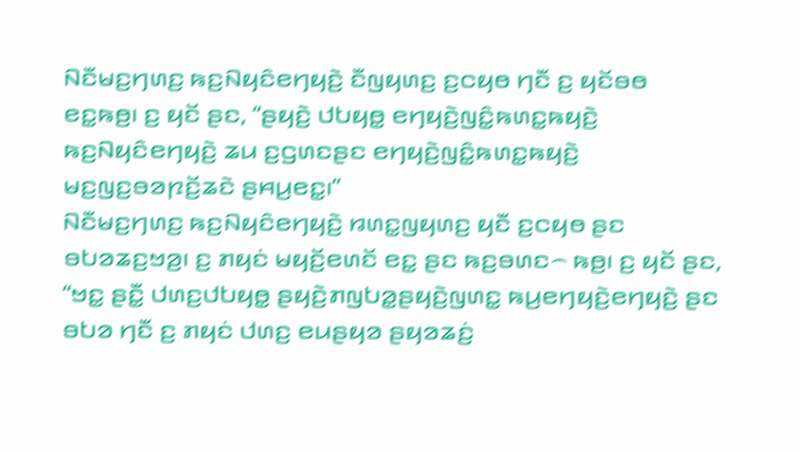ꤡꤢꤪꤗꤢ꤬ꤚꤛꤢ꤬ ꤒꤢ꤬ꤡꤟꤢꤨꤕꤚꤟꤢꤧ꤬ ꤢꤪꤜꤟꤛꤢ꤬ ꤢ꤬ꤍꤟꤥ ꤚꤢꤪ ꤢ꤬ ꤟꤢꤩꤋꤥ ꤕꤢ꤭ꤒꤥ꤬꤯ ꤢ꤬ ꤟꤢꤩ ꤔꤢ, “ꤔꤟꤢꤧ꤬ ꤓꤝꤟꤥ꤭ ꤕꤚꤟꤢꤧ꤬ꤜꤢꤨ꤭ꤒꤛꤢ꤭ꤒꤟꤢꤧ꤬ ꤒꤢ꤬ꤡꤟꤢꤨꤕꤚꤟꤢꤧ꤬ ꤘꤣ ꤢ꤬ꤞꤛꤢꤔꤢ ꤕꤚꤟꤢꤧ꤬ꤜꤢꤨ꤭ꤒꤛꤢ꤭ꤒꤟꤢꤧ꤬ ꤗꤢ꤬ꤜꤢ꤬ꤋꤤꤐꤢꤩ꤬ꤘꤢꤧ ꤔꤌꤣ꤬ꤕꤢ꤭꤯”
ꤡꤢꤪꤗꤢ꤬ꤚꤛꤢ꤬ ꤒꤢ꤬ꤡꤟꤢꤨꤕꤚꤟꤢꤧ꤬ ꤙꤛꤢ꤭ꤜꤟꤛꤢ꤬ ꤟꤢꤪ ꤢ꤬ꤍꤟꤥ ꤔꤢ ꤋꤝꤤꤘꤢ꤬ꤠꤤ꤬꤯ ꤢ꤬ ꤊꤟꤢꤦ ꤗꤟꤢꤩ꤬ꤕꤛꤢꤩ ꤕꤢ꤭ ꤔꤢ ꤒꤢ꤬ꤋꤛꤢ꤮ ꤒꤥ꤬꤯ ꤢ꤬ ꤟꤢꤩ ꤔꤢ, “ꤠꤢ꤭ ꤔꤢꤪ꤭ ꤓꤛꤢ꤬ꤓꤝꤟꤥ꤭ ꤔꤟꤢꤧ꤬ꤊꤜꤝꤤ꤭ꤔꤟꤢꤧ꤬ꤜꤛꤢ꤭ ꤒꤣ꤬ꤕꤚꤟꤢꤧ꤬ꤕꤚꤟꤢꤧ꤬ ꤔꤢ ꤋꤝꤤ ꤚꤢꤪ ꤢ꤬ ꤊꤟꤢꤦ ꤓꤛꤢ꤬ ꤕꤣꤔꤟꤤ ꤔꤟꤤꤘꤢꤦ꤬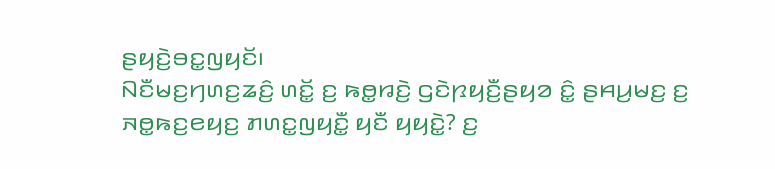ꤔꤟꤢꤧ꤬ꤋꤢ꤭ꤜꤟꤢꤩ꤯
ꤡꤢꤪꤗꤢ꤬ꤚꤛꤢ꤬ꤘꤢꤨ꤬ ꤛꤢꤩ꤭ ꤢ꤬ ꤒꤥ꤭ꤙꤢꤧ꤬ ꤞꤢꤧꤐꤟꤢꤪ꤬ꤔꤟꤤ ꤢꤨ꤭ ꤔꤌꤣ꤬ꤗꤢ꤬ ꤢ꤬ ꤏꤥ꤭ꤒꤢ꤬ꤕꤟꤢ꤬ ꤊꤛꤢ꤭ꤜꤟꤢꤪ꤭ ꤟꤢꤪ ꤟꤟꤢꤧ꤭? ꤢ꤬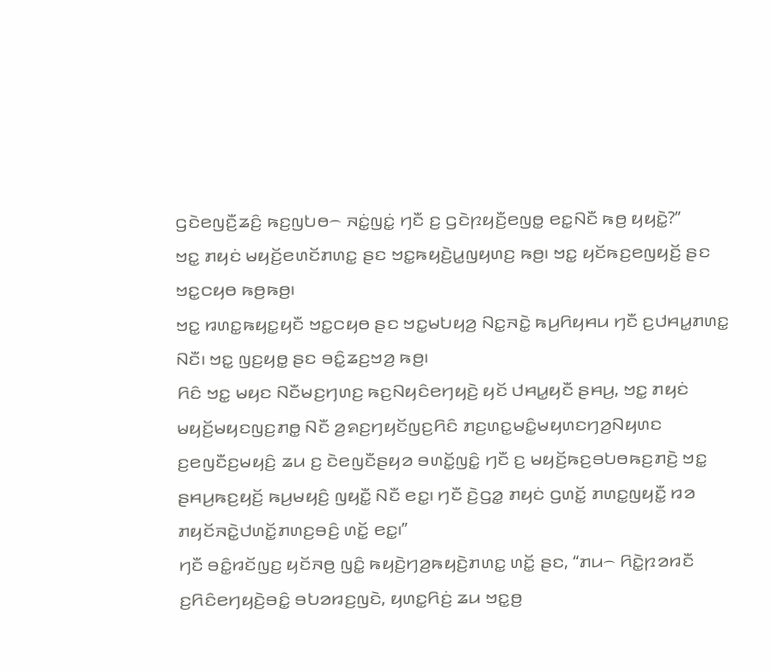ꤞꤢꤧꤕꤜꤢꤪ꤬ꤘꤢꤨ꤬ ꤒꤢ꤬ꤜꤝꤥ꤮ ꤏꤢꤦ꤭ꤜꤢꤦ꤭ ꤚꤢꤪ ꤢ꤬ ꤞꤢꤧꤐꤟꤢꤪ꤬ꤕꤜꤥ꤭ ꤕꤢ꤭ꤡꤢꤪ ꤒꤥ꤬ ꤟꤟꤢꤧ꤭?”
ꤠꤢ꤭ ꤊꤟꤢꤦ ꤗꤟꤢꤩ꤬ꤕꤛꤢꤩꤊꤛꤢ꤭ ꤔꤢ ꤠꤢ꤭ꤒꤟꤢꤧ꤬ꤣ꤭ꤜꤟꤛꤢ꤬ ꤒꤥ꤬꤯ ꤠꤢ꤭ ꤟꤢꤩꤒꤢ꤬ꤕꤜꤟꤢꤩ꤬ ꤔꤢ ꤠꤢ꤭ꤍꤟꤥ ꤒꤥ꤬ꤒꤥ꤬꤯
ꤠꤢ꤭ ꤙꤛꤢ꤭ꤒꤟꤢ꤭ꤟꤢꤪ ꤠꤢ꤭ꤍꤟꤥ ꤔꤢ ꤠꤢ꤭ꤗꤝꤟꤤ꤬ ꤡꤢ꤭ꤏꤢꤧ꤭ ꤒꤣ꤬ꤖꤟꤌꤣ ꤚꤢꤪ ꤢ꤬ꤓꤌꤣ꤭ꤊꤛꤢ꤭ ꤡꤢꤪ꤯ ꤠꤢ꤭ ꤜꤢ꤬ꤟꤥ꤭ ꤔꤢ ꤋꤢꤨ꤭ꤘꤢ꤬ꤠꤤ꤬ ꤒꤥ꤬꤯
ꤖꤢꤨ ꤠꤢ꤭ ꤗꤟꤢ ꤡꤢꤪꤗꤢ꤬ꤚꤛꤢ꤬ ꤒꤢ꤬ꤡꤟꤢꤨꤕꤚꤟꤢꤧ꤬ ꤟꤢꤩ ꤓꤌꤣ꤭ꤟꤢꤪ ꤔꤌꤣ꤬, ꤠꤢ꤭ ꤊꤟꤢꤦ ꤗꤟꤢꤩ꤬ꤗꤟꤢꤜꤢ꤬ꤊꤥ꤭ ꤡꤢꤪ ꤤ꤬ꤎꤢ꤬ꤚꤟꤢꤩꤜꤢ꤬ꤖꤢꤨ ꤊꤢ꤬ꤛꤢ꤭ꤗꤢꤨ꤭ꤗꤟꤛꤢꤚꤤ꤬ꤡꤟꤛꤢ ꤢ꤬ꤕꤜꤢꤪꤢ꤬ꤗꤟꤢꤨ꤬ ꤘꤣ ꤢ꤬ ꤢꤧꤕꤜꤢꤪꤔꤟꤤ ꤋꤛꤢꤩ꤭ꤜꤢꤨ꤭ ꤚꤢꤪ ꤢ꤬ ꤗꤟꤢꤩ꤬ꤒꤢ꤬ꤋꤝꤥꤒꤢ꤬ꤊꤢꤧ꤬ ꤠꤢ꤭ ꤔꤌꤣ꤬ꤒꤢ꤬ꤟꤢꤩ꤬ ꤒꤣ꤬ꤗꤟꤢꤨ꤬ ꤜꤟꤢꤪ꤭ ꤡꤢꤪ ꤕꤢ꤭꤯ ꤚꤢꤪ ꤢꤧ꤬ꤞꤤ꤭ ꤊꤟꤢꤦ ꤞꤛꤢꤩ꤭ ꤊꤛꤢ꤭ꤜꤟꤢꤪ꤭ ꤙꤤ ꤊꤟꤢꤩꤏꤢꤧ꤭ꤓꤛꤢꤩ꤭ꤊꤛꤢ꤬ꤋꤢꤨ꤬ ꤛꤢꤩ꤭ ꤕꤢ꤭꤯”
ꤚꤢꤪ ꤋꤢꤨ꤭ꤙꤢꤩꤜꤢ꤬ ꤟꤢꤩꤏꤥ꤬ ꤜꤢꤨ꤭ ꤒꤟꤢꤧ꤬ꤚꤤ꤬ꤒꤟꤢꤧ꤬ꤊꤛꤢ꤭ ꤛꤢꤩ꤭ ꤔꤢ, “ꤊꤣ꤮ ꤖꤢꤧ꤭ꤐꤤꤙꤢꤪ ꤢ꤬ꤖꤢꤨꤕꤚꤟꤢꤧ꤬ꤋꤢꤨ꤭ ꤋꤝꤤꤙꤢ꤬ꤜꤢꤧ, ꤟꤛꤢ꤭ꤖꤢꤦ꤬ ꤘꤣ ꤠꤢ꤭ꤥ꤬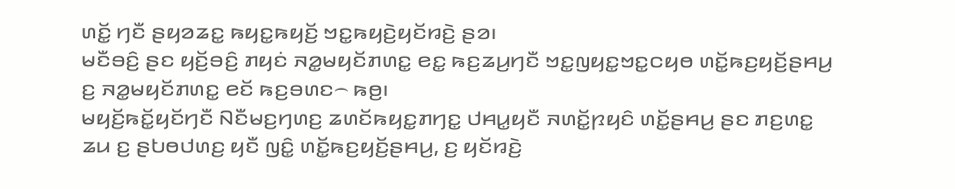ꤛꤢꤩ꤭ ꤚꤢꤪ ꤔꤟꤤꤘꤢ꤭ ꤒꤟꤢ꤭ꤒꤟꤢꤩ꤬ ꤠꤢ꤭ꤒꤟꤢꤧ꤬ꤟꤢꤩꤙꤢꤧ꤬ ꤔꤤ꤯
ꤗꤢꤪꤋꤢꤨ꤬ ꤔꤢ ꤟꤢꤩ꤬ꤋꤢꤨ꤬ ꤊꤟꤢꤦ ꤏꤤ꤭ꤗꤟꤢꤩꤊꤛꤢ꤭ ꤕꤢ꤭ ꤒꤢ꤬ꤘꤣ꤬ꤚꤢꤪ ꤠꤢ꤭ꤜꤟꤢ꤭ꤠꤢ꤭ꤍꤟꤥ ꤛꤢꤩ꤭ꤒꤢ꤬ꤟꤢꤩ꤬ꤔꤌꤣ꤬ ꤢ꤬ ꤏꤤ꤭ꤗꤟꤢꤩꤊꤛꤢ꤭ ꤕꤢꤩ ꤒꤢ꤬ꤋꤛꤢ꤮ ꤒꤥ꤬꤯
ꤗꤟꤢꤩ꤬ꤒꤢꤩ꤭ꤟꤢꤩꤚꤢꤪ ꤡꤢꤪꤗꤢ꤬ꤚꤛꤢ꤬ ꤘꤛꤢꤩꤒꤟꤢ꤭ꤊꤚꤢ꤭ ꤓꤌꤣ꤭ꤟꤢꤪ ꤏꤛꤢꤩ꤭ꤐꤟꤢꤨ ꤛꤢꤩ꤭ꤔꤌꤣ꤬ ꤔꤢ ꤊꤢ꤬ꤛꤢ꤭ ꤘꤣ ꤢ꤬ ꤔꤝꤥꤓꤛꤢ꤬ ꤟꤢꤪ ꤜꤢꤨ꤭ ꤛꤢꤩ꤭ꤒꤢ꤬ꤟꤢꤩ꤬ꤔꤌꤣ꤬, ꤢ꤬ ꤟꤢꤩꤙꤢꤧ꤬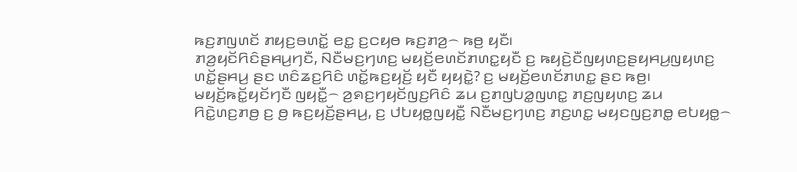ꤒꤢ꤬ꤊꤜꤛꤢꤩ ꤊꤟꤢ꤬ꤋꤛꤢꤩ꤭ ꤕꤢ꤭ ꤢ꤬ꤍꤟꤥ ꤒꤢ꤬ꤊꤤ꤬꤮ ꤒꤥ꤬ ꤟꤢꤪ꤯
ꤊꤤ꤬ꤟꤢꤩꤖꤢꤨꤔꤌꤣ꤬ꤚꤢꤪ, ꤡꤢꤪꤗꤢ꤬ꤚꤛꤢ꤬ ꤗꤟꤢꤩ꤬ꤕꤛꤢꤩꤊꤛꤢ꤭ꤟꤢꤪ ꤢ꤬ ꤒꤟꤢꤧ꤬ꤢꤪꤜꤟꤛꤢ꤬ꤔꤟꤌꤣ꤬ꤜꤟꤛꤢ꤬ ꤛꤢꤩ꤭ꤔꤌꤣ꤬ ꤔꤢ ꤛꤢꤨꤘꤢ꤬ꤖꤢꤨ ꤛꤢꤩ꤭ꤒꤢ꤬ꤟꤢꤩ꤬ ꤟꤢꤪ ꤟꤟꤢꤧ꤭? ꤢ꤬ ꤗꤟꤢꤩ꤬ꤕꤛꤢꤩꤊꤛꤢ꤭ ꤔꤢ ꤒꤥ꤬꤯ ꤗꤟꤢꤩ꤬ꤒꤢꤩ꤭ꤟꤢꤩꤚꤢꤪ ꤜꤟꤢꤪ꤭꤮ ꤤ꤬ꤎꤢ꤬ꤚꤟꤢꤩꤜꤢ꤬ꤖꤢꤨ ꤘꤣ ꤢ꤬ꤊꤜꤝꤤ꤭ꤜꤛꤢ꤭ ꤊꤢ꤬ꤜꤟꤛꤢ꤬ ꤘꤣ ꤖꤢꤧ꤭ꤛꤢ꤬ꤊꤥ꤬ ꤢ꤬ ꤥ꤬ ꤒꤢ꤬ꤟꤢꤩ꤬ꤔꤌꤣ꤬, ꤢ꤬ ꤓꤝꤟꤥ꤭ꤜꤟꤢꤪ꤭ ꤡꤢꤪꤗꤢ꤬ꤚꤛꤢ꤬ ꤊꤢ꤬ꤛꤢ꤭ ꤗꤟꤢꤜꤢ꤬ꤊꤥ꤭ ꤕꤝꤟꤥ꤭꤮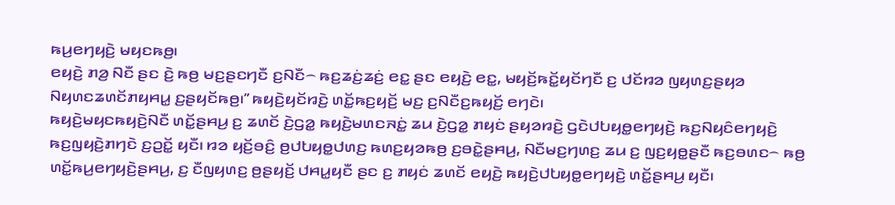ꤒꤣ꤬ꤕꤚꤟꤢꤧ꤬ ꤗꤟꤢꤒꤥ꤬꤯
ꤕꤟꤢꤧ꤬ ꤊꤤ꤬ ꤡꤢꤪ ꤔꤢ ꤢꤧ꤬ ꤒꤥ꤬ ꤗꤢ꤬ꤔꤢꤚꤢꤪ ꤢ꤬ꤡꤢꤪ꤮ ꤒꤢ꤬ꤘꤢꤦ꤬ꤘꤢꤦ꤬ ꤕꤢ꤭ ꤔꤢ ꤕꤟꤢꤧ꤬ ꤕꤢ꤭, ꤗꤟꤢꤩ꤬ꤒꤢꤩ꤭ꤟꤢꤩꤚꤢꤪ ꤢ꤬ ꤓꤢꤩꤙꤤ ꤜꤟꤛꤢ꤬ꤔꤟꤤ ꤡꤟꤛꤢꤘꤛꤢꤩꤊꤟꤌꤣ꤭ ꤢ꤬ꤔꤟꤢꤩꤒꤥ꤬꤯” ꤒꤟꤢꤧ꤬ꤟꤢꤩꤙꤢꤧ꤬ ꤛꤢꤩ꤭ꤒꤢ꤬ꤟꤢꤩ꤬ ꤗꤢ꤬ ꤢ꤬ꤡꤢꤪꤢ꤬ꤒꤟꤢꤩ꤬ ꤕꤚꤢꤧ꤯
ꤒꤟꤢꤧ꤬ꤗꤟꤢꤒꤟꤢꤧ꤬ꤡꤢꤪ ꤛꤢꤩ꤭ꤔꤌꤣ꤬ ꤢ꤬ ꤘꤛꤢꤩ ꤢꤧ꤬ꤞꤤ꤭ ꤒꤟꤢꤧ꤬ꤗꤛꤢꤏꤢꤦ꤭ ꤘꤣ ꤢꤧ꤬ꤞꤤ꤭ ꤊꤟꤢꤦ ꤔꤟꤤꤙꤢꤧ꤬ ꤞꤢꤧꤓꤝꤟꤥ꤭ꤕꤚꤟꤢꤧ꤬ ꤒꤢ꤬ꤡꤟꤢꤨꤕꤚꤟꤢꤧ꤬ ꤒꤢ꤬ꤜꤟꤢꤧ꤬ꤊꤚꤢꤧ ꤢ꤬ꤑꤢꤩ꤭ ꤟꤢꤪ꤯ ꤙꤤ ꤟꤢꤩ꤬ꤋꤢꤨ꤬ ꤥ꤬ꤓꤝꤟꤥ꤭ꤓꤛꤢ꤬ ꤒꤛꤢ꤬ꤟꤤꤒꤥ꤬ ꤢ꤬ꤋꤢꤧ꤭ꤔꤌꤣ꤬, ꤡꤢꤪꤗꤢ꤬ꤚꤛꤢ꤬ ꤘꤣ ꤢ꤬ ꤜꤢ꤬ꤟꤥ꤭ꤔꤢꤪ ꤒꤢ꤬ꤋꤛꤢ꤮ ꤒꤥ꤬ ꤛꤢꤩ꤭ꤒꤣ꤬ꤕꤚꤟꤢꤧ꤬ꤔꤌꤣ꤬, ꤢ꤬ ꤢꤪꤜꤟꤛꤢ꤬ ꤥ꤬ꤔꤟꤢꤩ꤬ ꤓꤌꤣ꤭ꤟꤢꤪ ꤔꤢ ꤢ꤬ ꤊꤟꤢꤦ ꤘꤛꤢꤩ ꤕꤟꤢꤧ꤬ ꤒꤟꤢꤧ꤬ꤓꤝꤟꤥ꤭ꤕꤚꤟꤢꤧ꤬ ꤛꤢꤩ꤭ꤔꤌꤣ꤬ ꤟꤢꤪ꤯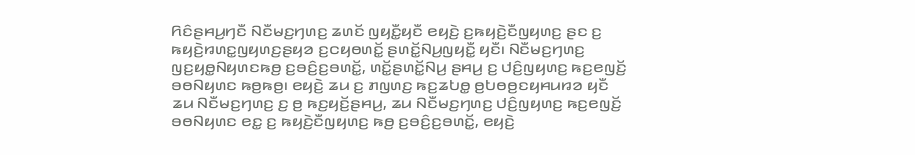ꤖꤢꤨꤔꤌꤣ꤬ꤚꤢꤪ ꤡꤢꤪꤗꤢ꤬ꤚꤛꤢ꤬ ꤘꤛꤢꤩ ꤜꤟꤢꤪ꤭ꤟꤢꤪ ꤕꤟꤢꤧ꤬ ꤢ꤬ꤒꤟꤢꤧ꤬ꤢꤪꤜꤟꤛꤢ꤬ ꤔꤢ ꤢ꤬ ꤒꤟꤢꤧ꤬ꤙꤛꤢ꤭ꤜꤟꤛꤢ꤬ꤔꤟꤤ ꤢ꤬ꤍꤟꤥꤛꤢꤩ꤭ ꤔꤛꤢꤩ꤭ꤡꤣ꤬ꤜꤟꤢꤪ꤭ ꤟꤢꤪ꤯ ꤡꤢꤪꤗꤢ꤬ꤚꤛꤢ꤬ ꤜꤢ꤬ꤟꤥ꤭ꤡꤟꤛꤢꤒꤥ꤬ ꤢ꤬ꤋꤢꤨ꤬ꤢ꤬ꤋꤛꤢꤩ꤭, ꤛꤢꤩ꤭ꤔꤛꤢꤩ꤭ꤡꤣ꤬ ꤔꤌꤣ꤬ ꤢ꤬ ꤓꤢꤨ꤬ꤜꤟꤛꤢ꤬ ꤒꤢ꤬ꤕꤜꤢꤩ꤬ ꤋꤥꤡꤟꤛꤢ ꤒꤥ꤬ꤒꤥ꤬꤯ ꤕꤟꤢꤧ꤬ ꤘꤣ ꤢ꤬ ꤊꤜꤛꤢ꤬ ꤒꤢ꤬ꤘꤝꤥ꤭ ꤥ꤬ꤝꤥꤥ꤬ꤢꤟꤌꤣꤙꤤ ꤟꤢꤪ ꤘꤣ ꤡꤢꤪꤗꤢ꤬ꤚꤛꤢ꤬ ꤢ꤬ ꤥ꤬ ꤒꤢ꤬ꤟꤢꤩ꤬ꤔꤌꤣ꤬, ꤘꤣ ꤡꤢꤪꤗꤢ꤬ꤚꤛꤢ꤬ ꤓꤢꤨ꤬ꤜꤟꤛꤢ꤬ ꤒꤢ꤬ꤕꤜꤢꤩ꤬ ꤋꤥꤡꤟꤛꤢ ꤕꤢ꤭ ꤢ꤬ ꤒꤟꤢꤧ꤬ꤢꤪꤜꤟꤛꤢ꤬ ꤒꤥ꤬ ꤢ꤬ꤋꤢꤨ꤬ꤢ꤬ꤋꤛꤢꤩ꤭, ꤕꤟꤢꤧ꤬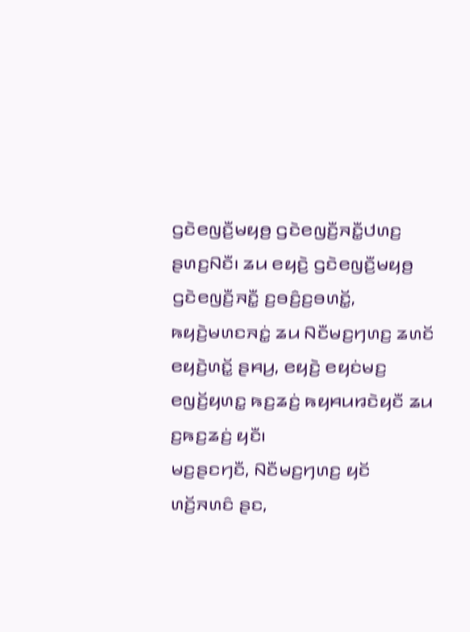ꤞꤢꤧꤕꤜꤢꤪ꤬ꤗꤟꤥ꤬ ꤞꤢꤧꤕꤜꤢꤪ꤬ꤏꤢꤪ꤭ꤓꤛꤢ꤬ ꤔꤛꤢ꤬ꤡꤢꤪ꤯ ꤘꤣ ꤕꤟꤢꤧ꤬ ꤞꤢꤧꤕꤜꤢꤪ꤬ꤗꤟꤥ꤬ ꤞꤢꤧꤕꤜꤢꤪ꤬ꤏꤢꤪ꤭ ꤢ꤬ꤋꤢꤨ꤬ꤢ꤬ꤋꤛꤢꤩ꤭, ꤒꤟꤢꤧ꤬ꤗꤛꤢꤏꤢꤦ꤭ ꤘꤣ ꤡꤢꤪꤗꤢ꤬ꤚꤛꤢ꤬ ꤘꤛꤢꤩ ꤕꤟꤢꤧ꤬ꤛꤢꤩ꤭ ꤔꤌꤣ꤬, ꤕꤟꤢꤧ꤬ ꤕꤟꤢꤦꤗꤢ꤬ ꤕꤜꤢꤩ꤬ꤟꤛꤢ꤭ ꤒꤢ꤬ꤘꤢꤦ꤬ ꤒꤟꤌꤣꤙꤢꤧꤟꤢꤪ ꤘꤣ ꤢ꤬ꤒꤢ꤬ꤘꤢꤦ꤬ ꤟꤢꤪ꤯
ꤗꤢ꤬ꤔꤢꤚꤢꤪ, ꤡꤢꤪꤗꤢ꤬ꤚꤛꤢ꤬ ꤟꤢꤩ ꤛꤢꤩ꤬ꤏꤛꤢꤨ ꤔꤢ,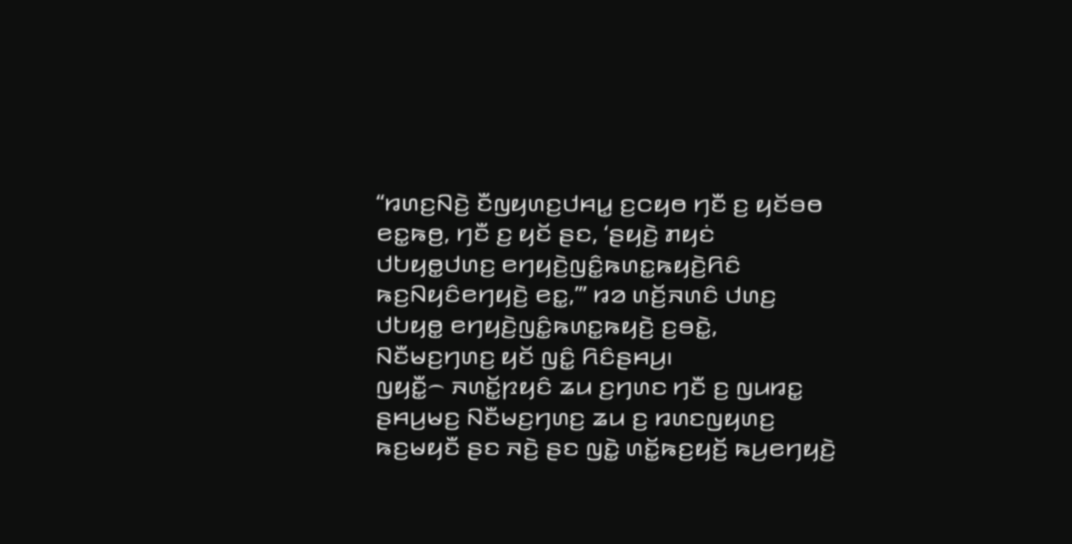“ꤙꤛꤢ꤬ꤡꤢꤧ꤬ ꤢꤪꤜꤟꤛꤢ꤬ꤓꤌꤣ꤭ ꤢ꤬ꤍꤟꤥ ꤚꤢꤪ ꤢ꤬ ꤟꤢꤩꤋꤥ ꤕꤢ꤭ꤒꤥ꤬, ꤚꤢꤪ ꤢ꤬ ꤟꤢꤩ ꤔꤢ, ‘ꤔꤟꤢꤧ꤬ ꤊꤟꤢꤦ ꤓꤝꤟꤥ꤭ꤓꤛꤢ꤬ ꤕꤚꤟꤢꤧ꤬ꤜꤢꤨ꤭ꤒꤛꤢ꤭ꤒꤟꤢꤧ꤬ꤖꤢꤨ ꤒꤢ꤬ꤡꤟꤢꤨꤕꤚꤟꤢꤧ꤬ ꤕꤢ꤭,’” ꤙꤤ ꤛꤢꤩ꤬ꤏꤛꤢꤨ ꤓꤛꤢ꤬ ꤓꤝꤟꤥ꤭ ꤕꤚꤟꤢꤧ꤬ꤜꤢꤨ꤭ꤒꤛꤢ꤭ꤒꤟꤢꤧ꤬ ꤢ꤬ꤋꤢꤧ꤭, ꤡꤢꤪꤗꤢ꤬ꤚꤛꤢ꤬ ꤟꤢꤩ ꤜꤢꤨ꤭ ꤖꤢꤨꤔꤌꤣ꤬꤯
ꤜꤟꤢꤪ꤭꤮ ꤏꤛꤢꤩ꤭ꤐꤟꤢꤨ ꤘꤣ ꤢ꤬ꤚꤛꤢ ꤚꤢꤪ ꤢ꤬ ꤜꤣꤙꤢ꤭ ꤔꤌꤣ꤬ꤗꤢ꤬ ꤡꤢꤪꤗꤢ꤬ꤚꤛꤢ꤬ ꤘꤣ ꤢ꤬ ꤙꤛꤢꤜꤟꤛꤢ꤬ ꤒꤢ꤬ꤗꤟꤢꤪ ꤔꤢ ꤏꤢꤧ꤬ ꤔꤢ ꤜꤢꤧ꤭ ꤛꤢꤩ꤭ꤒꤢ꤬ꤟꤢꤩ꤬ ꤒꤣ꤬ꤕꤚꤟꤢꤧ꤬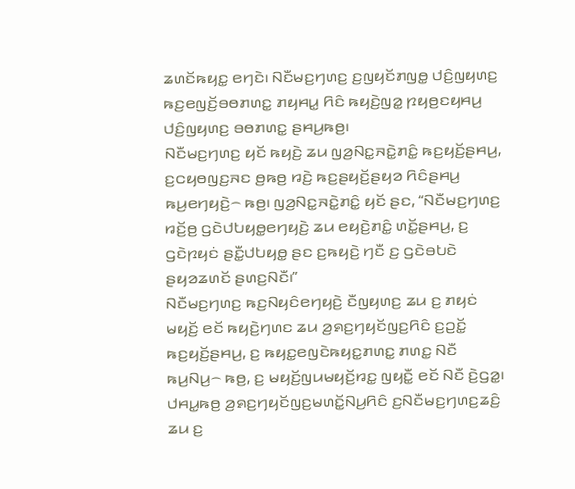ꤘꤛꤢꤩꤒꤟꤢ꤭ ꤕꤚꤢꤧ꤯ ꤡꤢꤪꤗꤢ꤬ꤚꤛꤢ꤬ ꤢ꤬ꤜꤟꤢꤩꤊꤜꤥ꤭ ꤓꤢꤨ꤬ꤜꤟꤛꤢ꤬ ꤒꤢ꤬ꤕꤜꤢꤩ꤬ꤋꤥꤊꤛꤢ꤭ ꤊꤟꤌꤣ꤭ ꤖꤢꤨ ꤒꤟꤢꤧ꤬ꤜꤤ꤭ ꤐꤟꤥ꤬ꤢꤟꤌꤣ꤬ ꤓꤢꤨ꤬ꤜꤟꤛꤢ꤬ ꤋꤥꤊꤛꤢ꤭ ꤔꤌꤣ꤬ꤒꤥ꤬꤯
ꤡꤢꤪꤗꤢ꤬ꤚꤛꤢ꤬ ꤟꤢꤩ ꤒꤟꤢꤧ꤬ ꤘꤣ ꤜꤤ꤬ꤡꤢ꤭ꤏꤢꤧ꤭ꤊꤢꤨ꤭ ꤒꤢ꤬ꤟꤢꤩ꤬ꤔꤌꤣ꤬, ꤢ꤬ꤍꤟꤥꤜꤢ꤬ꤏꤢ ꤥ꤬ꤒꤥ꤬ ꤙꤢꤧ꤬ ꤒꤢ꤬ꤔꤟꤢꤩ꤬ꤔꤟꤤ ꤖꤢꤨꤔꤌꤣ꤬ ꤒꤣ꤬ꤕꤚꤟꤢꤧ꤬꤮ ꤒꤥ꤬꤯ ꤜꤤ꤬ꤡꤢ꤭ꤏꤢꤧ꤭ꤊꤢꤨ꤭ ꤟꤢꤩ ꤔꤢ, “ꤡꤢꤪꤗꤢ꤬ꤚꤛꤢ꤬ ꤙꤢꤩ꤬ꤥ꤬ ꤞꤢꤧꤓꤝꤟꤥ꤭ꤕꤚꤟꤢꤧ꤬ ꤘꤣ ꤕꤟꤢꤧ꤬ꤊꤢꤨ꤭ ꤛꤢꤩ꤭ꤔꤌꤣ꤬, ꤢ꤬ ꤞꤢꤧꤐꤟꤢꤦ ꤔꤢꤪ꤭ꤓꤝꤟꤥ꤭ ꤔꤢ ꤢ꤬ꤒꤟꤢꤧ꤬ ꤚꤢꤪ ꤢ꤬ ꤞꤢꤧꤋꤝꤢꤧ ꤔꤟꤤꤘꤛꤢꤩ ꤔꤛꤢ꤬ꤡꤢꤪ꤯”
ꤡꤢꤪꤗꤢ꤬ꤚꤛꤢ꤬ ꤒꤢ꤬ꤡꤟꤢꤨꤕꤚꤟꤢꤧ꤬ ꤢꤪꤜꤟꤛꤢ꤬ ꤘꤣ ꤢ꤬ ꤊꤟꤢꤦ ꤗꤟꤢꤩ꤬ ꤕꤢꤩ ꤒꤟꤢꤧ꤬ꤚꤛꤢ ꤘꤣ ꤤ꤬ꤎꤢ꤬ꤚꤟꤢꤩꤜꤢ꤬ꤖꤢꤨ ꤢ꤬ꤑꤢꤩ꤭ ꤒꤢ꤬ꤟꤢꤩ꤬ꤔꤌꤣ꤬, ꤢ꤬ ꤒꤟꤢ꤭ꤕꤜꤢꤧꤒꤟꤢ꤭ꤊꤛꤢ꤭ ꤊꤛꤢ꤭ ꤡꤢꤪ ꤒꤣ꤬ꤡꤣ꤬꤮ ꤒꤥ꤬, ꤢ꤬ ꤗꤟꤢꤩ꤬ꤜꤣꤗꤟꤢꤩ꤬ꤙꤢ꤭ ꤜꤟꤢꤪ꤭ ꤕꤢꤩ ꤡꤢꤪ ꤢꤧ꤬ꤞꤤ꤭꤯
ꤓꤌꤣ꤭ꤒꤥ꤬ ꤤ꤬ꤎꤢ꤬ꤚꤟꤢꤩꤜꤢ꤬ꤗꤛꤢꤩ꤭ꤡꤣ꤬ꤖꤢꤨ ꤢ꤬ꤡꤢꤪꤗꤢ꤬ꤚꤛꤢ꤬ꤘꤢꤨ꤬ ꤘꤣ ꤢ꤬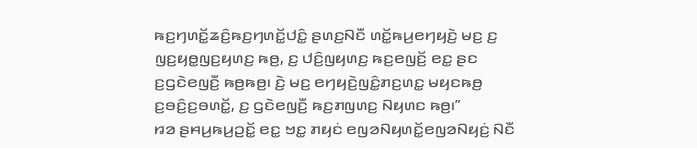ꤒꤢ꤬ꤚꤛꤢꤩ꤭ꤘꤢꤨ꤬ꤒꤢ꤬ꤚꤛꤢꤩ꤭ꤓꤢꤨ꤭ ꤔꤛꤢ꤬ꤡꤢꤪ ꤛꤢꤩ꤭ꤒꤣ꤬ꤕꤚꤟꤢꤧ꤬ ꤗꤢ꤬ ꤢ꤬ ꤜꤢ꤬ꤟꤥ꤭ꤜꤢ꤬ꤟꤛꤢ꤬ ꤒꤥ꤬, ꤢ꤬ ꤓꤢꤨ꤬ꤜꤟꤛꤢ꤬ ꤒꤢ꤬ꤕꤜꤢꤩ꤬ ꤕꤢ꤭ ꤔꤢ ꤢ꤬ꤞꤢꤧꤕꤜꤢꤪ꤬ ꤒꤥ꤬ꤒꤥ꤬꤯ ꤢꤧ꤬ ꤗꤢ꤬ ꤕꤚꤟꤢꤧ꤬ꤜꤢꤨ꤭ꤊꤢ꤬ꤛꤢ꤭ ꤗꤟꤢꤒꤥ꤬ ꤢ꤬ꤋꤢꤨ꤬ꤢ꤬ꤋꤛꤢꤩ꤭, ꤢ꤬ ꤞꤢꤧꤕꤜꤢꤪ꤬ ꤒꤢ꤬ꤊꤜꤛꤢ꤬ ꤡꤟꤛꤢ ꤒꤥ꤬꤯”
ꤙꤤ ꤔꤌꤣ꤬ꤒꤣ꤬ꤑꤢꤩ꤭ ꤕꤢ꤭ ꤠꤢ꤭ ꤊꤟꤢꤦ ꤕꤜꤤꤡꤟꤛꤢꤩ꤭ꤕꤜꤤꤡꤟꤢꤦ꤬ ꤡꤢꤪ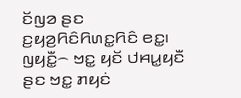ꤢꤩꤜꤤ ꤔꤢ ꤢ꤬ꤟꤤ꤬ꤖꤢꤨꤖꤛꤢ꤭ꤖꤢꤨ ꤕꤢ꤭꤯ ꤜꤟꤢꤪ꤭꤮ ꤠꤢ꤭ ꤟꤢꤩ ꤓꤌꤣ꤭ꤟꤢꤪ ꤔꤢ ꤠꤢ꤭ ꤊꤟꤢꤦ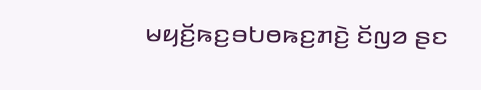ꤗꤟꤢꤩ꤬ꤒꤢ꤬ꤋꤝꤥꤒꤢ꤬ꤊꤢꤧ꤬ ꤢꤩꤜꤤ ꤔꤢ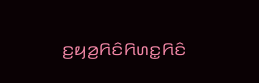ꤢ꤬ꤟꤤ꤬ꤖꤢꤨꤖꤛꤢ꤭ꤖꤢꤨ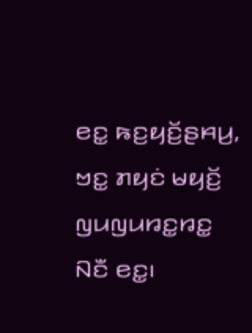ꤕꤢ꤭ ꤒꤢ꤬ꤟꤢꤩ꤬ꤔꤌꤣ꤬, ꤠꤢ꤭ ꤊꤟꤢꤦ ꤗꤟꤢꤩ꤬ ꤜꤣꤜꤣꤙꤢ꤭ꤙꤢ꤭ ꤡꤢꤪ ꤕꤢ꤭꤯